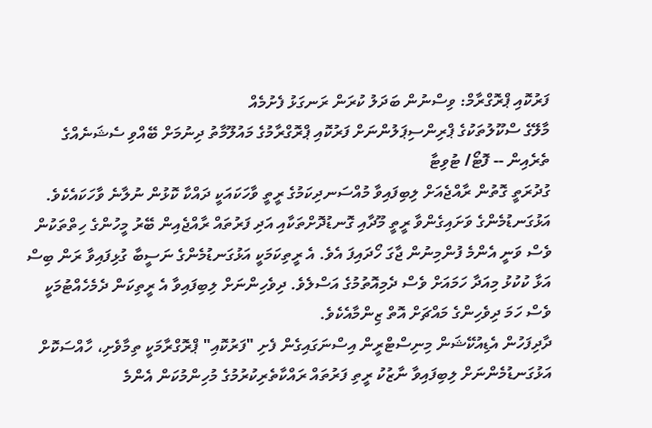ފަރުކޮއި ޕްރޮގްރާމް: ވިސްނުން ބަދަލު ކުރަން ރަނގަޅު ފެށުމެއް
މާލޭގެ ސްކޫލުތަކުގެ ޕްރިންސިޕަލުންނަށް ފަރުކޮއި ޕްރޮގްރާމުގެ މައުލޫމާތު ދިނުމަށް ބޭއްވި ސެޝަނެއްގެ ތެރެއިން -- ފޮޓޯ/ ޓުވިޓާ
ގުދުރަތީ ގޮތުން ރާއްޖެއަށް ލިބިފައިވާ މުއްސަނދިކަމުގެ ރީތީ ވާހަކައަކީ ދައްކާ ކޮޅުން ނުލާނެ ވާހަކައެކެވެ. އަޅުގަނޑުމެންގެ ވަށައިގެންވާ ރީތީ މޫދާއި ގޮނޑުދޮށްތަކާއި އަދި ފަރުތައް ރާއްޖެއިން ބޭރު މީހުންގެ ހިތްތަކުން ވެސް ވަނީ އެންމެ ފުންމިނުން ޖާގަ ހޯދައިފަ އެވެ. އެ ރީތިކަމަކީ އަޅުގަނޑުމެންގެ ނަސީބާ ގުޅިފައިވާ ރަން ބިސް އަޅާ ކުކުޅު މިއަދާ ހަމައަށް ވެސް ދެމިއޮތުމުގެ އަސްލެވެ. ދިވެހިންނަށް ލިބިފައިވާ އެ ރީތިކަން ދެމެހެއްޓުމަކީ ވެސް ހަމަ ދިވެހިންގެ މައްޗަށް އޮތް ޒިންމާއެކެވެ.
ދާދިފަހުން އެޑިއުކޭޝަން މިނިސްޓްރީން އިސްނަގައިގެން ފެށި "ފަރުކޮއި" ޕްރޮގްރާމަކީ ތިމާވެށި، ހާއްސަކޮށް އަޅުގަނޑުމެންނަށް ލިބިފައިވާ ނާޒުކު ރީތި ފަރުތައް ރައްކާތެރިކުރުމުގެ މުހިންމުކަން އެންމެ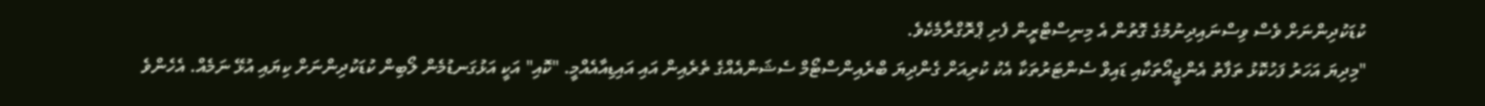ކުޑަކުދިންނަށް ވެސް ވިސްނައިދިނުމުގެ ގޮތުން އެ މިނިސްޓްރީން ފެށި ޕްރޮގްރާމެކެވެ.
"މިދިޔަ އަހަރު ފަހުކޮޅު ތަފާތު އެންޖީއޯތަކާއި ޑައިވް ސެންޓަރުތަކާ އެކު ކުރިއަށް ގެންދިޔަ ބްރެއިންސްޓޯމް ސެޝަންއެއްގެ ތެރެއިން އައި އައިޑިއާއެއްމީ. "ކޮއި" އަކީ އަޅުގަނޑުމެން ލޯބިން ކުޑަކުދިންނަށް ކިޔައި އުޅޭ ނަމެއް. އެހެންވެ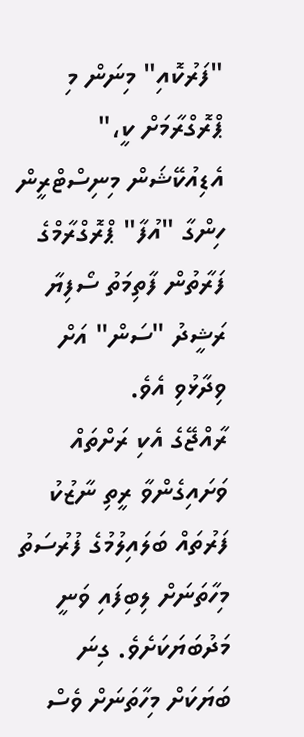"ފަރުކޮއި" މިނަން މި ޕްރޮގްރާމަށް ކީ،" އެޑިއުކޭޝަން މިނިސްޓްރީން ހިންގާ "އުފާ" ޕްރޮގްރާމްގެ ފަރާތުން ފާތިމަތު ސޯފިޔާ ރަޝީދު "ސަން" އަށް ވިދާޅުވި އެވެ.
ރާއްޖޭގެ އެކި ރަށްތައް ވަށައިގެންވާ ރީތި ނާޒުކު ފަރުތައް ބަލައިލުމުގެ ފުރުސަތު މިހާތަނަށް ލިބިފައި ވަނީ މަދުބަޔަކަށެވެ. ގިނަ ބަޔަކަށް މިހާތަނަށް ވެސް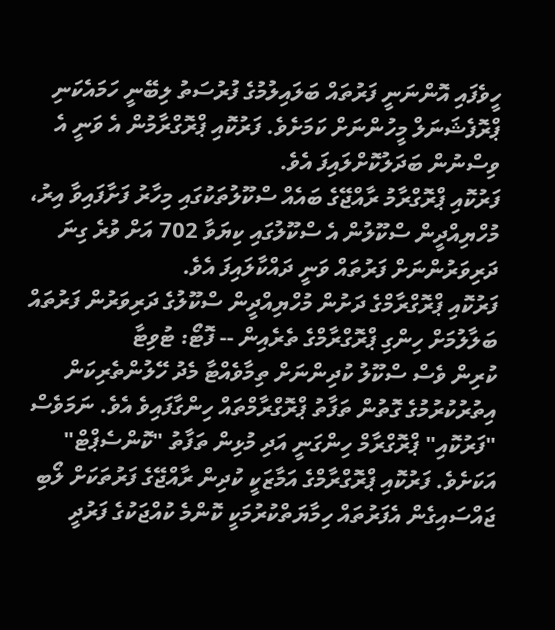ހީވެފައި އޮންނަނީ ފަރުތައް ބަލައިލުމުގެ ފުރުސަތު ލިބޭނީ ހަމައެކަނި ޕްރޮފެޝަނަލް މީހުންނަށް ކަމަށެވެ. ފަރުކޮއި ޕްރޮގްރާމުން އެ ވަނީ އެ ވިސްނުން ބަދަލުކޮށްލައިފަ އެވެ.
ފަރުކޮއި ޕްރޮގްރާމު ރާއްޖޭގެ ބައެއް ސްކޫލުތަކުގައި މިހާރު ފަށާފައިވާ އިރު، މުހްޔިއްދީން ސްކޫލުން އެ ސްކޫލުގައި ކިޔަވާ 702 އަށް ވުރެ ގިނަ ދަރިވަރުންނަށް ފަރުތައް ވަނީ ދައްކާލައިފަ އެވެ.
ފަރުކޮއި ޕްރޮގްރާމްގެ ދަށުން މުހްޔިއްދީން ސްކޫލުގެ ދަރިވަރުން ފަރުތައް ބަލާލުމަށް ހިންގި ޕްރޮގްރާމްގެ ތެރެއިން -- ފޮޓޯ: ޓުވިޓާ
ކުރިން ވެސް ސްކޫލު ކުދިންނަށް ތިމާވެއްޓާ މެދު ހޭލުންތެރިކަން އިތުރުކުރުމުގެ ގޮތުން ތަފާތު ޕްރޮގްރާމްތައް ހިންގާފައިވެ އެވެ. ނަމަވެސް "ފަރުކޮއި" ޕްރޮގްރާމް ހިންގަނީ އަދި މުޅިން ތަފާތު "ކޮންސެޕްޓް" އަކަށެވެ. ފަރުކޮއި ޕްރޮގްރާމްގެ އަމާޒަކީ ކުދިން ރާއްޖޭގެ ފަރުތަކަށް ލޯބި ޖައްސައިގެން އެފަރުތައް ހިމާޔަތްކުރުމަކީ ކޮންމެ ކުއްޖަކުގެ ފަރުދީ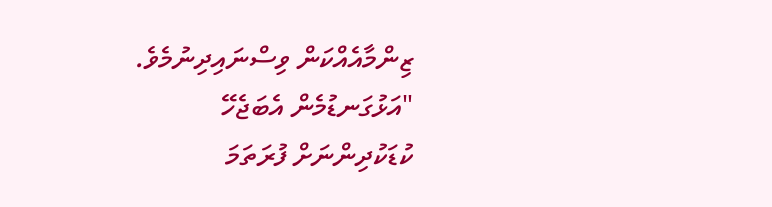ޒިންމާއެއްކަން ވިސްނައިދިނުމެވެ.
"އަޅުގަނޑުމެން އެބަޖެހޭ ކުޑަކުދިންނަށް ފުރަތަމަ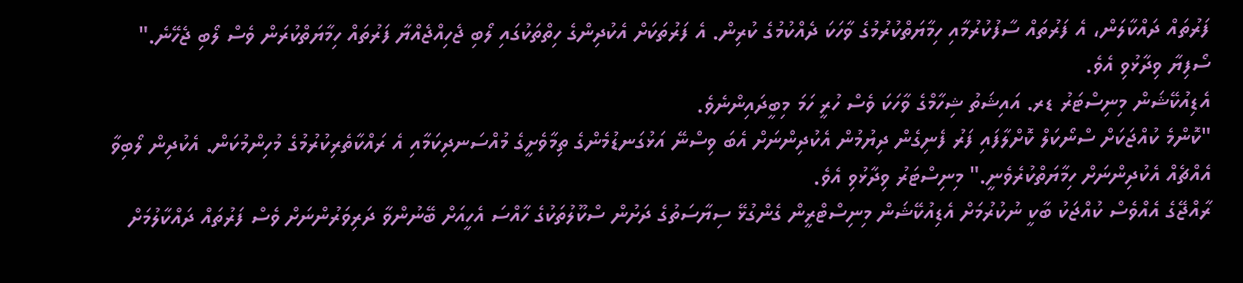ފަރުތައް ދައްކާލަން، އެ ފަރުތައް ސާފުކުރުމާއި ހިމާޔަތްކުރުމުގެ ވާހަކަ ދެއްކުމުގެ ކުރިން. އެ ފަރުތަކަށް އެކުދިންގެ ހިތްތަކުގައި ލޯބި ޖެހިއްޖެއްޔާ ފަރުތައް ހިމާޔަތްކުރަން ވެސް ލޯބި ޖެހޭނެ." ސޯފިޔާ ވިދާޅުވި އެވެ.
އެޑިއުކޭޝަން މިނިސްޓަރު ޑރ. އައިޝަތު ޝިހާމްގެ ވާހަކަ ވެސް ހުރީ ހަމަ މިބީދައިންނެވެ.
"ކޮންމެ ކުއްޖަކަށް ސްނޯކަލް ކޮށްލާފައި ފަރު ފެނިގެން ދިޔުމުން އެކުދިންނަށް އެބަ ވިސްނޭ އަޅުގަނޑުމެންގެ ތިމާވެށީގެ މުއްސަނދިކަމާއި އެ ރައްކާތެރިކުރުމުގެ މުހިންމުކަން. އެކުދިން ލޯބިވާ އެއްޗެއް އެކުދިންނަށް ހިމާޔަތްކުރެވެނީ." މިނިސްޓަރު ވިދާޅުވި އެވެ.
ރާއްޖޭގެ އެއްވެސް ކުއްޖަކު ބާކީ ނުކުރުމަށް އެޑިއުކޭޝަން މިނިސްޓްރީން ގެންގުޅޭ ސިޔާސަތުގެ ދަށުން ސްކޫލުތަކުގެ ހާއްސަ އެހީއަށް ބޭނުންވާ ދަރިވަރުންނަށް ވެސް ފަރުތައް ދައްކާލުމަށް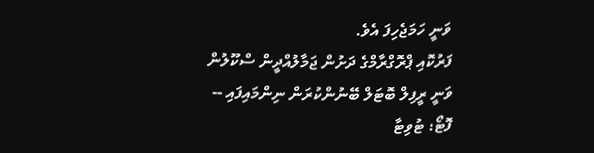ވަނީ ހަމަޖެހިފަ އެވެ.
ފަރުކޮއި ޕްރޮގްރާމްގެ ދަށުން ޖަމާލުއްދީން ސްކޫލުން ވަނީ ރީފިލް ބޮޓަލް ބޭނުންކުރަން ނިންމައިފައި -- ފޮޓޯ: ޓުވިޓާ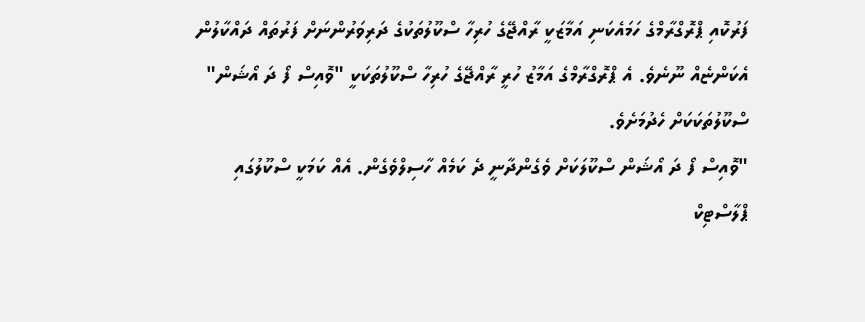ފަރުކޮއި ޕްރޮގްރާމްގެ ހަމައެކަނި އަމާޒަކީ ރާއްޖޭގެ ހުރިހާ ސްކޫލުތަކުގެ ދަރިވަރުންނަށް ފަރުތައް ދައްކާލުން އެކަންޏެއް ނޫނެވެ. އެ ޕްރޮގްރާމްގެ އަމާޒު ހުރީ ރާއްޖޭގެ ހުރިހާ ސްކޫލުތަކަކީ "ވޮއިސް ފޯ ދަ އޯޝަން" ސްކޫލުތަކަކަށް ހެދުމަށެވެ.
"ވޮއިސް ފޯ ދަ އޯޝަން ސްކޫލަކަށް ވެގެންދާނީ ދެ ކަމެއް ހާސިލްވެގެން. އެއް ކަމަކީ ސްކޫލުގައި ޕްލާސްޓިކް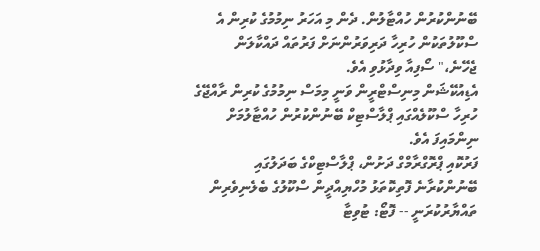ބޭނުންކުރުން ހުއްޓާލުން. ދެން މި އަހަރު ނިމުމުގެ ކުރިން އެ ސްކޫލުތަކުން ހުރިހާ ދަރިވަރުންނަށް ފަރުތައް ދައްކާލަން ޖެހޭނެ،" ސޯފިއާ ވިދާޅުވި އެވެ.
އެޑިއުކޭޝަން މިނިސްޓްރީން ވަނީ މިމަސް ނިމުމުގެ ކުރިން ރާއްޖޭގެ ހުރިހާ ސްކޫލެއްގައި ޕްލާސްޓިކް ބޭނުންކުރުން ހުއްޓާލުމަށް ނިންމައިފަ އެވެ.
ފަރުކޮއި ޕްރޮގްރާމްގް ދަށުން، ޕްލާސްޓިކްގެ ބަދަލުގައި ބޭނުންކުރާނެ ފޮތިކޮތަޅު މުހްޔިއްދީން ސްކޫލުގެ ބެލެނިވެރިން ތައްޔާރުކުރަނީ -- ފޮޓޯ: ޓުވިޓާ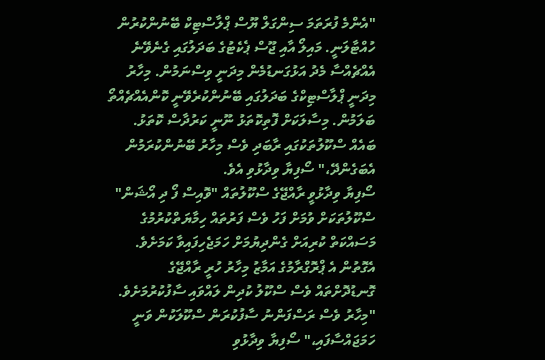"އެންމެ ފުރަތަމަ ސިންގަލް ޔޫސް ޕްލާސްޓިކް ބޭނުންކުރުން ހުއްޓާލަނީ. މައިލޯ އާއި ޖޫސް ޕެކެޓުގެ ބަދަލުގައި ގެނެވޭނެ އެއްޗެއްސާ މެދު އަޅުގަނޑުމެން މިދަނީ ވިސްނަމުން. މިހާރު މިދަނީ ޕްލާސްޓިކްގެ ބަދަލުގައި ބޭނުންކުރެވޭނީ ކޮންއެއްޗެއްތޯ ބަލަމުން. މިސާލަކަށް ފޮތިކޮތަޅު ނޫނީ ކަރުދާސް ކޮތަޅު. ބައެއް ސްކޫލުތަކުގައި ރާބަދި ވެސް މިހާރު ބޭނުންކުރަމުން އެބަގެންދޭ،" ސޯފިޔާ ވިދާޅުވި އެވެ.
ސޯފިޔާ ވިދާޅުވީ ރާއްޖޭގެ ސްކޫލުތައް "ވޮއިސް ފޯ ދި އޯޝަން" ސްކޫލުތަކަށް ވުމަށް ފަހު ވެސް ފަރުތައް ހިމާޔަތްކުރުމުގެ މަސައްކަތް ކުރިއަށް ގެންދިޔުމަށް ހަމަޖެހިފައިވާ ކަމަށެވެ. އެގޮތުން އެ ޕްރޮގްރާމުގެ އަމާޒު މިހާރު ހުރީ ރާއްޖޭގެ ގޮނޑުދޮށްތައް ވެސް ސްކޫލު ކުދިން ލައްވައި ސާފުކުރުމަށެވެ.
"މިހާރު ވެސް ރަސްފަންނު ސާފުކުރަން ސްކޫލަކުން ވަނީ ހަމަޖައްސާފައި،" ސޯފިޔާ ވިދާޅުވި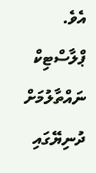އެވެ.
ޕްލާސްޓިކް ނައްތާލުމަށް ދުނިޔޭގައި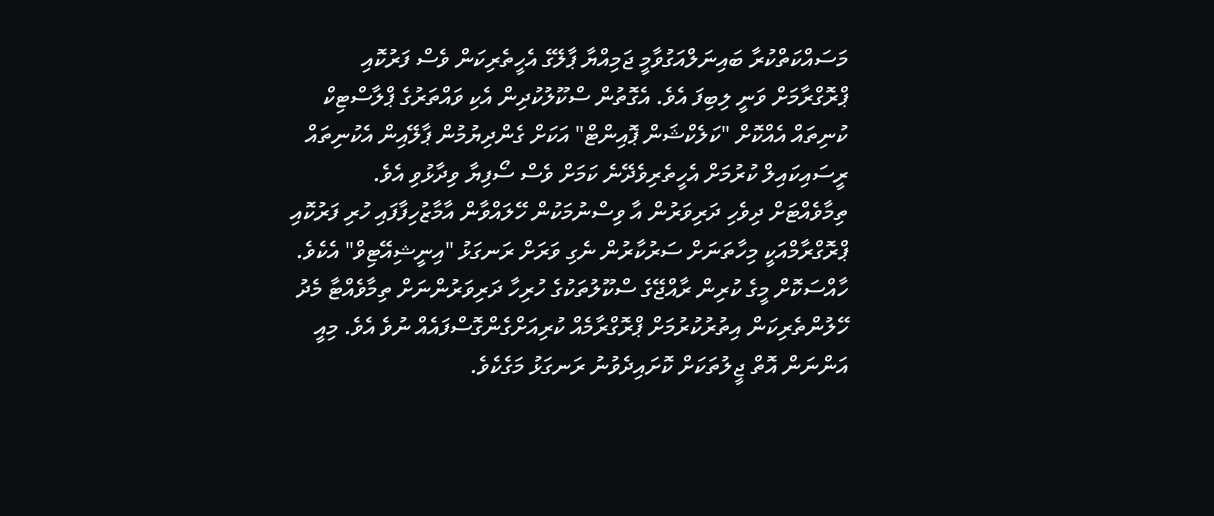މަސައްކަތްކުރާ ބައިނަލްއަގުވާމީ ޖަމިއްޔާ ޕާލޭގެ އެހީތެރިކަން ވެސް ފަރުކޮއި ޕްރޮގްރާމަށް ވަނީ ލިބިފަ އެވެ. އެގޮތުން ސްކޫލުކުދިން އެކި ވައްތަރުގެ ޕްލާސްޓިކް ކުނިތައް އެއްކޮށް "ކަލެކްޝަން ޕޮއިންޓް" އަކަށް ގެންދިޔުމުން ޕާލޭއިން އެކުނިތައް ރީސައިކައިލް ކުރުމަށް އެހީތެރިވެދޭނެ ކަމަށް ވެސް ސޯފިޔާ ވިދާޅުވި އެވެ.
ތިމާވެއްޓަށް ދިވެހި ދަރިވަރުން އާ ވިސްނުމަކުން ހޭލައްވާން އާމާޒުހިފާފައި ހުރި ފަރުކޮއި ޕްރޮގްރާމްއަކީ މިހާތަނަށް ސަރުކާރުން ނެގި ވަރަށް ރަނގަޅު "އިނީޝިއޭޓިވް" އެކެވެ. ހާއްސަކޮށް މީގެ ކުރިން ރާއްޖޭގެ ސްކޫލުތަކުގެ ހުރިހާ ދަރިވަރުންނަށް ތިމާވެއްޓާ މެދު ހޭލުންތެރިކަން އިތުރުކުރުމަށް ޕްރޮގްރާމެއް ކުރިއަށްގެންގޮސްފައެއް ނުވެ އެވެ. މިއީ އަންނަން އޮތް ޖީލުތަކަށް ކޮށައިދެވުނު ރަނގަޅު މަގެކެވެ.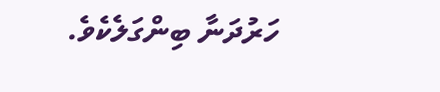ހަރުދަނާ ބިންގަލެކެވެ.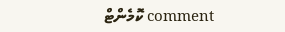comment ކޮމެންޓް